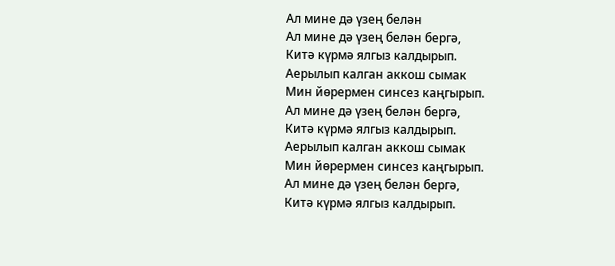Ал мине дә үзең белән
Ал мине дә үзең белән бергә,
Китә күрмә ялгыз калдырып.
Аерылып калган аккош сымак
Мин йөрермен синсез каңгырып.
Ал мине дә үзең белән бергә,
Китә күрмә ялгыз калдырып.
Аерылып калган аккош сымак
Мин йөрермен синсез каңгырып.
Ал мине дә үзең белән бергә,
Китә күрмә ялгыз калдырып.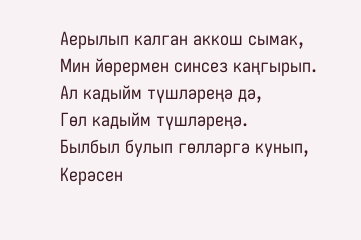Аерылып калган аккош сымак,
Мин йөрермен синсез каңгырып.
Ал кадыйм түшләреңә дә,
Гөл кадыйм түшләреңә.
Былбыл булып гөлләргә кунып,
Керәсен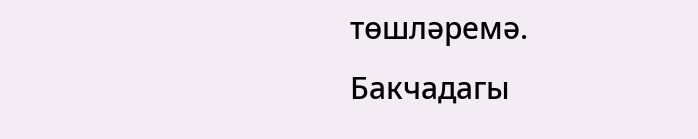төшләремә.
Бакчадагы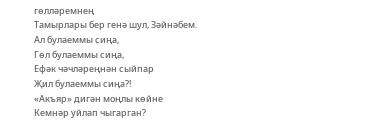гөлләремнең
Тамырлары бер генә шул, Зәйнәбем.
Ал булаеммы сиңа,
Гөл булаеммы сиңа,
Ефәк чәчләреңнән сыйпар
Җил булаеммы сиңа?!
«Акъяр» дигән моңлы көйне
Кемнәр уйлап чыгарган?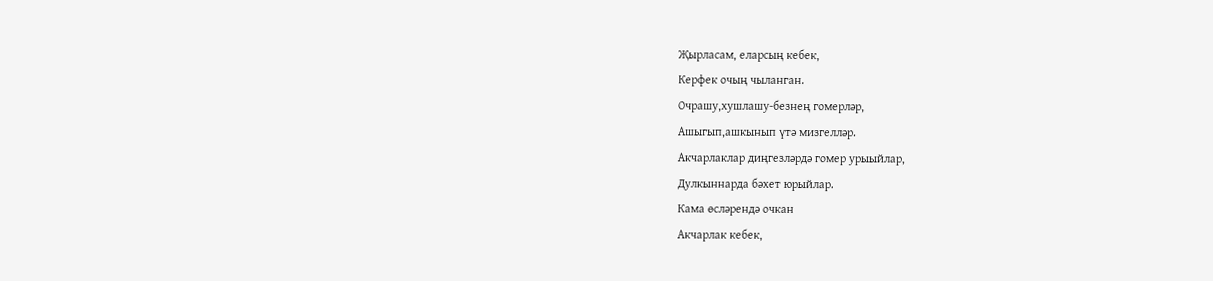Җырласам, еларсың кебек,
Керфек очың чыланган.
Очрашу,хушлашу-безнең гомерләр,
Ашыгып,ашкынып үтә мизгелләр.
Акчарлаклар диңгезләрдә гомер урыыйлар,
Дулкыннарда бәхет юрыйлар.
Кама өсләрендә очкан
Акчарлак кебек,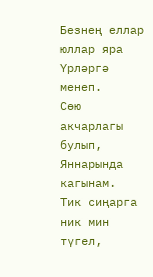Безнең еллар юллар яра
Үрләргә менеп.
Сөю акчарлагы булып,
Яннарында кагынам.
Тик сиңарга ник мин түгел,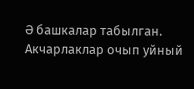Ә башкалар табылган.
Акчарлаклар очып уйный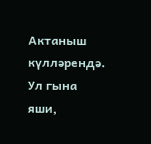Актаныш күлләрендә.
Ул гына яши,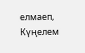елмаеп,
Күңелем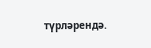түрләрендә.